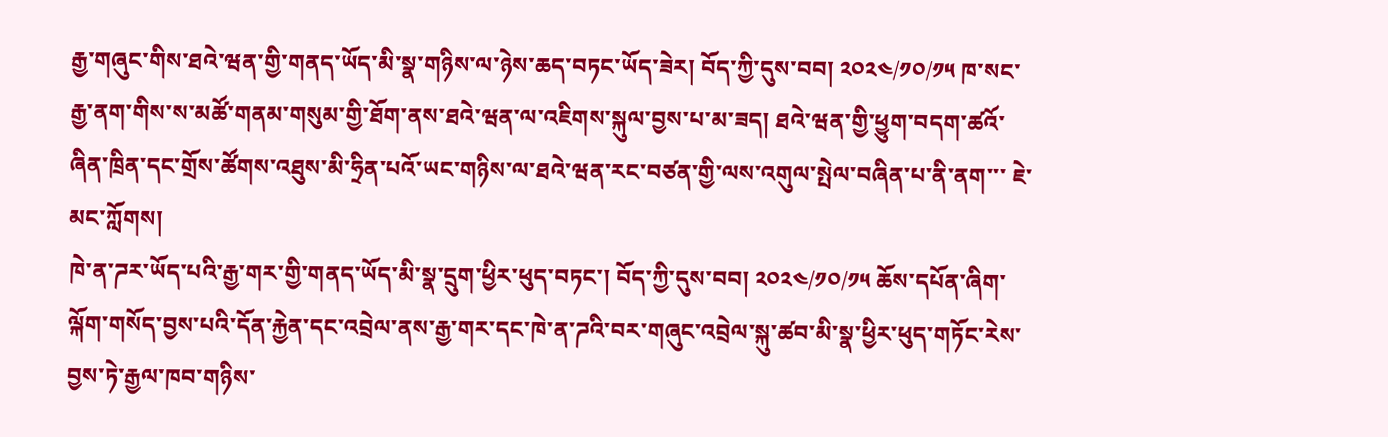རྒྱ་གཞུང་གིས་ཐའེ་ཝན་གྱི་གནད་ཡོད་མི་སྣ་གཉིས་ལ་ཉེས་ཆད་བཏང་ཡོད་ཟེར། བོད་ཀྱི་དུས་བབ། ༢༠༢༤/༡༠/༡༥ ཁ་སང་རྒྱ་ནག་གིས་ས་མཚོ་གནམ་གསུམ་གྱི་ཐོག་ནས་ཐའེ་ཝན་ལ་འཇིགས་སྐུལ་བྱས་པ་མ་ཟད། ཐའེ་ཝན་གྱི་ཕྱུག་བདག་ཚའོ་ཞིན་ཁྲིན་དང་གྲོས་ཚོགས་འཐུས་མི་ཧྲིན་པའོ་ཡང་གཉིས་ལ་ཐའེ་ཝན་རང་བཙན་གྱི་ལས་འགུལ་སྤེལ་བཞིན་པ་ནི་ནག་་་ ཇེ་མང་ཀློགས།
ཁེ་ན་ཌར་ཡོད་པའི་རྒྱ་གར་གྱི་གནད་ཡོད་མི་སྣ་དྲུག་ཕྱིར་ཕུད་བཏང་། བོད་ཀྱི་དུས་བབ། ༢༠༢༤/༡༠/༡༥ ཆོས་དཔོན་ཞིག་ལྐོག་གསོད་བྱས་པའི་དོན་རྐྱེན་དང་འབྲེལ་ནས་རྒྱ་གར་དང་ཁེ་ན་ཌའི་བར་གཞུང་འབྲེལ་སྐུ་ཚབ་མི་སྣ་ཕྱིར་ཕུད་གཏོང་རེས་བྱས་ཏེ་རྒྱལ་ཁབ་གཉིས་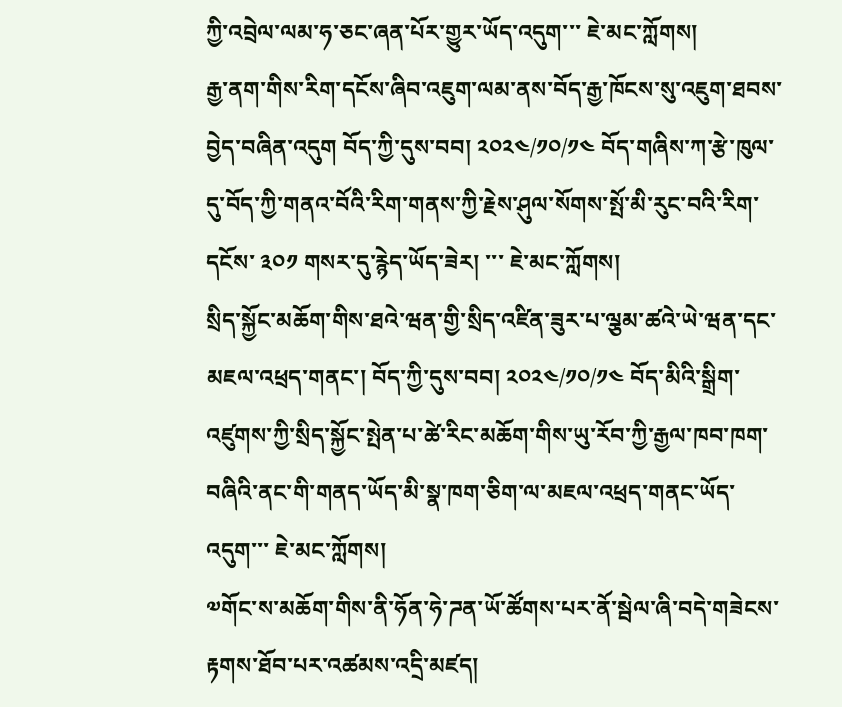ཀྱི་འབྲེལ་ལམ་ཧ་ཅང་ཞན་པོར་གྱུར་ཡོད་འདུག་་་ ཇེ་མང་ཀློགས།
རྒྱ་ནག་གིས་རིག་དངོས་ཞིབ་འཇུག་ལམ་ནས་བོད་རྒྱ་ཁོངས་སུ་འཇུག་ཐབས་བྱེད་བཞིན་འདུག བོད་ཀྱི་དུས་བབ། ༢༠༢༤/༡༠/༡༤ བོད་གཞིས་ཀ་རྩེ་ཁུལ་དུ་བོད་ཀྱི་གནའ་བོའི་རིག་གནས་ཀྱི་རྗེས་ཤུལ་སོགས་སྤོ་མི་རུང་བའི་རིག་དངོས་ ༣༠༡ གསར་དུ་རྙེད་ཡོད་ཟེར། ་་་ ཇེ་མང་ཀློགས།
སྲིད་སྐྱོང་མཆོག་གིས་ཐའེ་ཝན་གྱི་སྲིད་འཛིན་ཟུར་པ་ལྕམ་ཚའེ་ཡེ་ཝན་དང་མཇལ་འཕྲད་གནང་། བོད་ཀྱི་དུས་བབ། ༢༠༢༤/༡༠/༡༤ བོད་མིའི་སྒྲིག་འཛུགས་ཀྱི་སྲིད་སྐྱོང་སྤེན་པ་ཚེ་རིང་མཆོག་གིས་ཡུ་རོབ་ཀྱི་རྒྱལ་ཁབ་ཁག་བཞིའི་ནང་གི་གནད་ཡོད་མི་སྣ་ཁག་ཅིག་ལ་མཇལ་འཕྲད་གནང་ཡོད་འདུག་་་ ཇེ་མང་ཀློགས།
༧གོང་ས་མཆོག་གིས་ནི་ཧོན་ཧེ་ཌན་ཡོ་ཚོགས་པར་ནོ་སྦེལ་ཞི་བདེ་གཟེངས་རྟགས་ཐོབ་པར་འཚམས་འདྲི་མཛད།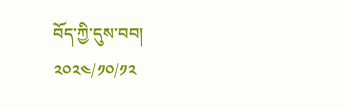བོད་ཀྱི་དུས་བབ། ༢༠༢༤/༡༠/༡༢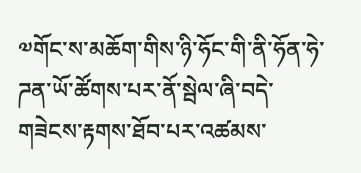༧གོང་ས་མཆོག་གིས་ཉི་ཧོང་གི་ནི་ཧོན་ཧེ་ཌན་ཡོ་ཚོགས་པར་ནོ་སྦེལ་ཞི་བདེ་གཟེངས་རྟགས་ཐོབ་པར་འཚམས་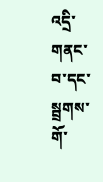འདྲི་གནང་བ་དང་སྦྲགས་གོ་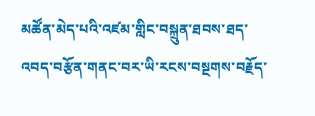མཚོན་མེད་པའི་འཛམ་གླིང་བསྐྲུན་ཐབས་ཐད་འབད་བརྩོན་གནང་བར་ཡི་རངས་བསྔགས་བརྗོད་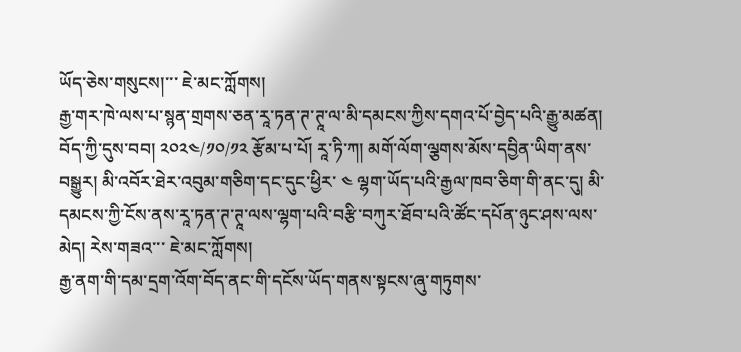ཡོད་ཅེས་གསུངས།་་་ ཇེ་མང་ཀློགས།
རྒྱ་གར་ཁེ་ལས་པ་སྙན་གྲགས་ཅན་རཱ་ཏན་ཊ་ཊཱ་ལ་མི་དམངས་ཀྱིས་དགའ་པོ་བྱེད་པའི་རྒྱུ་མཚན། བོད་ཀྱི་དུས་བབ། ༢༠༢༤/༡༠/༡༢ རྩོམ་པ་པོ། རཱ་ཏི་ཀ། མགོ་ལོག་ལྕགས་མོས་དབྱིན་ཡིག་ནས་བསྒྱུར། མི་འབོར་ཐེར་འབུམ་གཅིག་དང་དུང་ཕྱིར་ ༤ ལྷག་ཡོད་པའི་རྒྱལ་ཁབ་ཅིག་གི་ནང་དུ། མི་དམངས་ཀྱི་ངོས་ནས་རཱ་ཏན་ཊ་ཊཱ་ལས་ལྷག་པའི་བརྩི་བཀུར་ཐོབ་པའི་ཚོང་དཔོན་ཉུང་ཤས་ལས་མེད། རེས་གཟའ་་་ ཇེ་མང་ཀློགས།
རྒྱ་ནག་གི་དམ་དྲག་འོག་བོད་ནང་གི་དངོས་ཡོད་གནས་སྟངས་ཞུ་གཏུགས་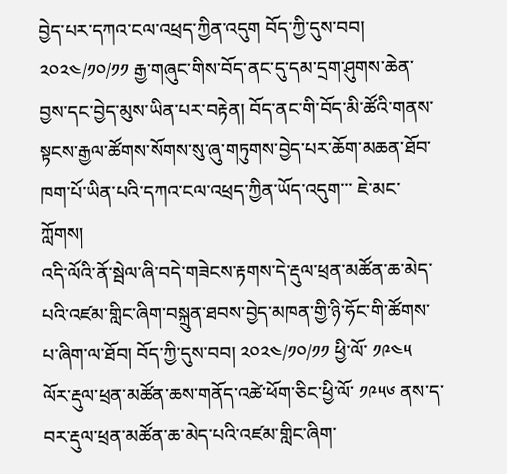བྱེད་པར་དཀའ་ངལ་འཕྲད་ཀྱིན་འདུག བོད་ཀྱི་དུས་བབ། ༢༠༢༤/༡༠/༡༡ རྒྱ་གཞུང་གིས་བོད་ནང་དུ་དམ་དྲག་ཤུགས་ཆེན་བྱས་དང་བྱེད་མུས་ཡིན་པར་བརྟེན། བོད་ནང་གི་བོད་མི་ཚོའི་གནས་སྟངས་རྒྱལ་ཚོགས་སོགས་སུ་ཞུ་གཏུགས་བྱེད་པར་ཆོག་མཆན་ཐོབ་ཁག་པོ་ཡིན་པའི་དཀའ་ངལ་འཕྲད་ཀྱིན་ཡོད་འདུག་་་ ཇེ་མང་ཀློགས།
འདི་ལོའི་ནོ་སྦེལ་ཞི་བདེ་གཟེངས་རྟགས་དེ་རྡུལ་ཕྲན་མཚོན་ཆ་མེད་པའི་འཛམ་གླིང་ཞིག་བསྐྲུན་ཐབས་བྱེད་མཁན་གྱི་ཉི་ཧོང་གི་ཚོགས་པ་ཞིག་ལ་ཐོབ། བོད་ཀྱི་དུས་བབ། ༢༠༢༤/༡༠/༡༡ ཕྱི་ལོ་ ༡༩༤༥ ལོར་རྡུལ་ཕྲན་མཚོན་ཆས་གནོད་འཚེ་ཕོག་ཅིང་ཕྱི་ལོ་ ༡༩༥༦ ནས་ད་བར་རྡུལ་ཕྲན་མཚོན་ཆ་མེད་པའི་འཛམ་གླིང་ཞིག་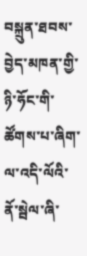བསྐྲུན་ཐབས་བྱེད་མཁན་གྱི་ཉི་ཧོང་གི་ཚོགས་པ་ཞིག་ལ་འདི་ལོའི་ནོ་སྦེལ་ཞི་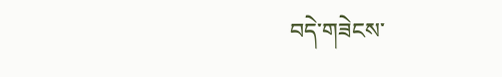བདེ་གཟེངས་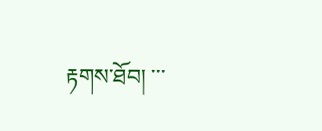རྟགས་ཐོབ། ་་་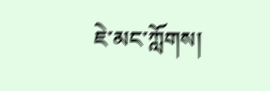ཇེ་མང་ཀློགས།